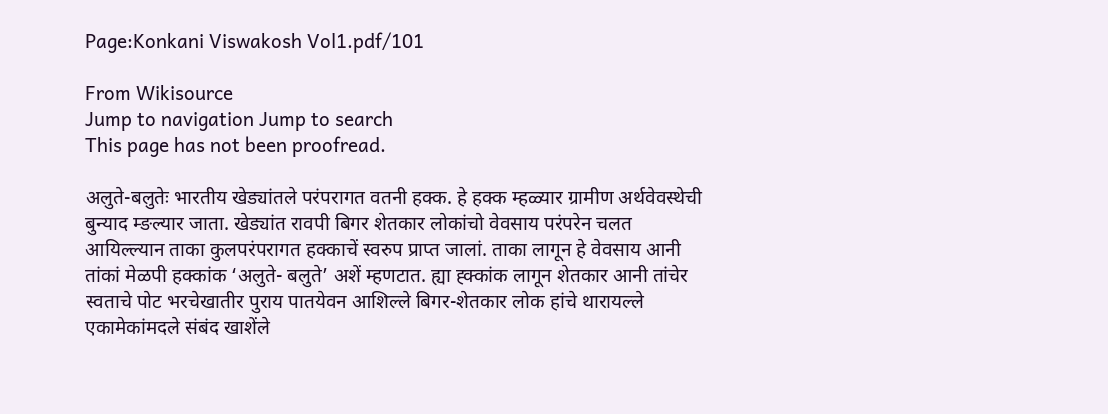Page:Konkani Viswakosh Vol1.pdf/101

From Wikisource
Jump to navigation Jump to search
This page has not been proofread.

अलुते-बलुतेः भारतीय खेड्यांतले परंपरागत वतनी हक्क. हे हक्क म्हळ्यार ग्रामीण अर्थवेवस्थेची बुन्याद म्ङल्यार जाता. खेड्यांत रावपी बिगर शेतकार लोकांचो वेवसाय परंपरेन चलत आयिल्ल्यान ताका कुलपरंपरागत हक्काचें स्वरुप प्राप्त जालां. ताका लागून हे वेवसाय आनी तांकां मेळपी हक्कांक ‘अलुते- बलुते’ अशें म्हणटात. ह्या ह्क्कांक लागून शेतकार आनी तांचेर स्वताचे पोट भरचेखातीर पुराय पातयेवन आशिल्ले बिगर-शेतकार लोक हांचे थारायल्ले एकामेकांमदले संबंद खाशेंले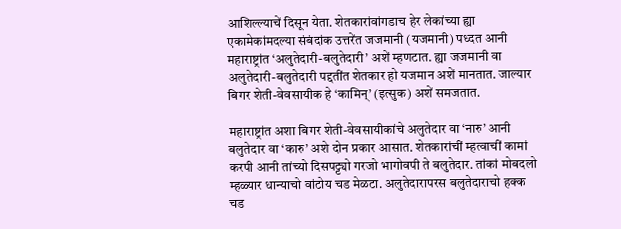आशिल्ल्याचें दिसून येता. शेतकारांवांगडाच हेर लेकांच्या ह्या एकामेकांमदल्या संबंदांक उत्तरेंत जजमानी (यजमानी) पध्दत आनी महाराष्ट्रांत ‘अलुतेदारी-बलुतेदारी’ अशें म्हणटात. ह्या जजमानी वा अलुतेदारी-बलुतेदारी पद्दतींत शेतकार हो यजमान अशें मानतात. जाल्यार बिगर शेती-वेवसायीक हे ‘कामिन्’ (इत्सुक) अशें समजतात.

महाराष्ट्रांत अशा बिगर शेती-वेवसायीकांचे अलुतेदार वा ‘नारु’ आनी बलुतेदार वा ‘कारु’ अशे दोन प्रकार आसात. शेतकारांचीं म्हत्वाचीं कामां करपी आनी तांच्यो दिसपट्ट्यो गरजो भागोवपी ते बलुतेदार. तांकां मोबदलो म्हळ्यार धान्याचो वांटोय चड मेळटा. अलुतेदारापरस बलुतेदाराचो हक्क चड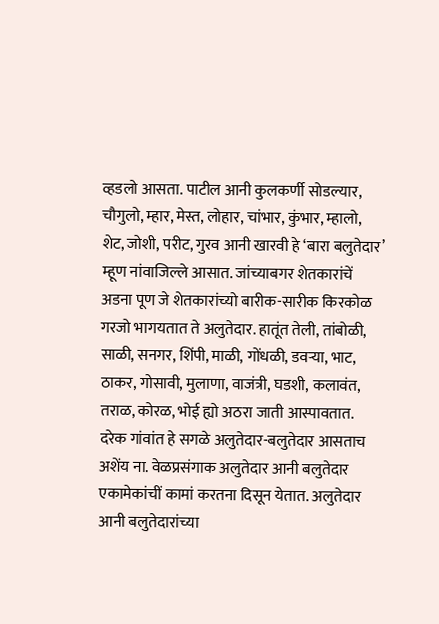व्हडलो आसता. पाटील आनी कुलकर्णी सोडल्यार, चौगुलो, म्हार, मेस्त, लोहार, चांभार, कुंभार, म्हालो, शेट, जोशी, परीट, गुरव आनी खारवी हे ‘बारा बलुतेदार’ म्हूण नांवाजिल्ले आसात. जांच्याबगर शेतकारांचें अडना पूण जे शेतकारांच्यो बारीक-सारीक किरकोळ गरजो भागयतात ते अलुतेदार. हातूंत तेली, तांबोळी, साळी, सनगर, शिंपी, माळी, गोंधळी, डवऱ्या, भाट, ठाकर, गोसावी, मुलाणा, वाजंत्री, घडशी, कलावंत, तराळ, कोरळ, भोई ह्यो अठरा जाती आस्पावतात. दरेक गांवांत हे सगळे अलुतेदार-बलुतेदार आसताच अशेंय ना. वेळप्रसंगाक अलुतेदार आनी बलुतेदार एकामेकांचीं कामां करतना दिसून येतात. अलुतेदार आनी बलुतेदारांच्या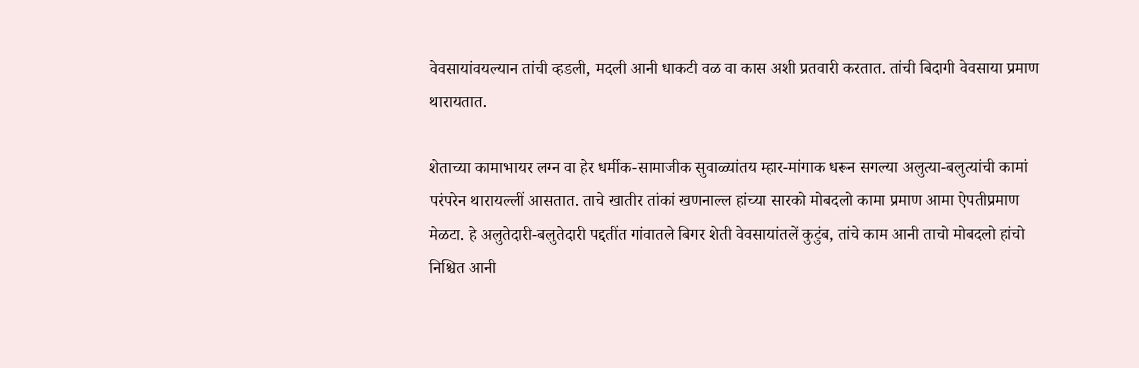वेवसायांवयल्यान तांची व्हडली, मदली आनी धाकटी वळ वा कास अशी प्रतवारी करतात. तांची बिदागी वेवसाया प्रमाण थारायतात.

शेताच्या कामाभायर लग्न वा हेर धर्मीक-सामाजीक सुवाळ्यांतय म्हार-मांगाक धरून सगल्या अलुत्या-बलुत्यांची कामां परंपरेन थारायल्लीं आसतात. ताचे खातीर तांकां खणनाल्ल हांच्या सारको मोबदलो कामा प्रमाण आमा ऐपतीप्रमाण मेळटा. हे अलुतेदारी-बलुतेदारी पद्दतींत गांवातले बिगर शेती वेवसायांतलें कुटुंब, तांचे काम आनी ताचो मोबदलो हांचो निश्चित आनी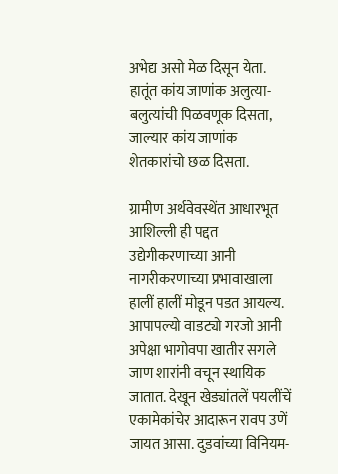अभेद्य असो मेळ दिसून येता. हातूंत कांय जाणांक अलुत्या-बलुत्यांची पिळवणूक दिसता, जाल्यार कांय जाणांक शेतकारांचो छळ दिसता.

ग्रामीण अर्थवेवस्थेंत आधारभूत आशिल्ली ही पद्दत उद्येगीकरणाच्या आनी नागरीकरणाच्या प्रभावाखाला हालीं हालीं मोडून पडत आयल्य. आपापल्यो वाडट्यो गरजो आनी अपेक्षा भागोवपा खातीर सगले जाण शारांनी वचून स्थायिक जातात. देखून खेड्यांतलें पयलींचें एकामेकांचेर आदारून रावप उणें जायत आसा. दुडवांच्या विनियम-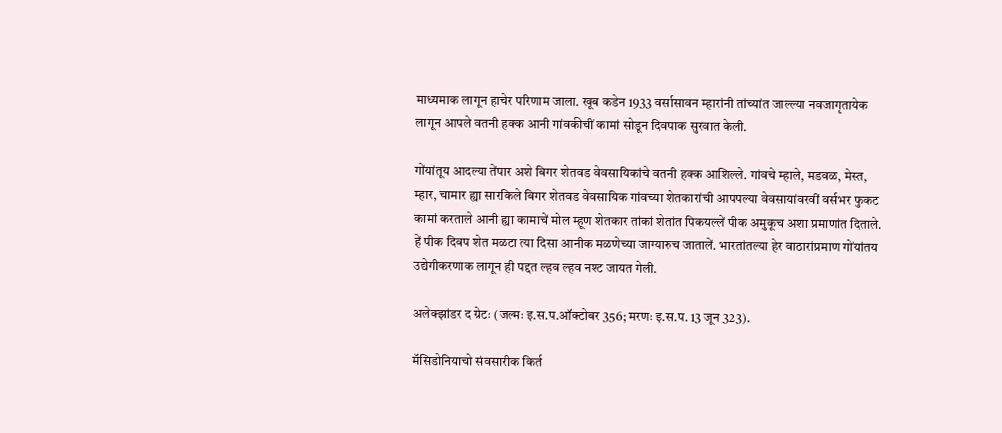माध्यमाक लागून हाचेर परिणाम जाला. खूब कडेन 1933 वर्सासावन म्हारांनी तांच्यांत जाल्ल्या नवजागृतायेक लागून आपले वतनी हक्क आनी गांवकीचीं कामां सोडून दिवपाक सुरवात केली.

गोंयांतूय आदल्या तेंपार अशे बिगर शेतवड वेवसायिकांचे वतनी हक्क आशिल्ले. गांवचे म्हाले, मडवळ, मेस्त, म्हार, चामार ह्या सारकिले बिगर शेतवड वेवसायिक गांवच्या शेतकारांची आपपल्या वेवसायांवरवीं वर्सभर फुकट कामां करताले आनी ह्या कामाचें मोल म्हूण शेतकार तांकां शेतांत पिकयल्लें पीक अमुकूच अशा प्रमाणांत दिताले. हें पीक दिवप शेत मळटा त्या दिसा आनीक मळणेच्या जाग्यारुच जातालें. भारतांतल्या हेर वाठारांप्रमाण गोंयांतय उद्येगीकरणाक लागून ही पद्दत ल्हव ल्हव नश्ट जायत गेली.

अलेक्झांडर द ग्रेटः (जल्मः इ.स.प.ऑक्टोबर 356; मरणः इ.स.प. 13 जून 323).

मॅसिडोनियाचो संवसारीक किर्त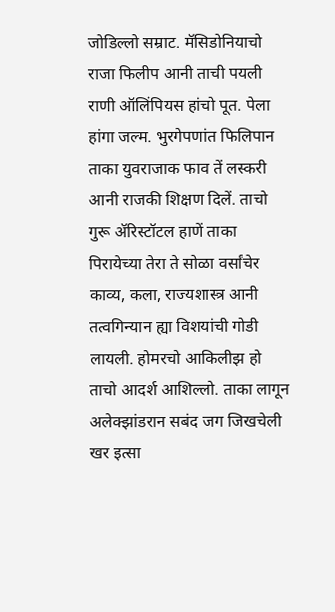जोडिल्लो सम्राट. मॅसिडोनियाचो राजा फिलीप आनी ताची पयली राणी ऑलिंपियस हांचो पूत. पेला हांगा जल्म. भुरगेपणांत फिलिपान ताका युवराजाक फाव तें लस्करी आनी राजकी शिक्षण दिलें. ताचो गुरू ॲरिस्टॉटल हाणें ताका पिरायेच्या तेरा ते सोळा वर्सांचेर काव्य, कला, राज्यशास्त्र आनी तत्वगिन्यान ह्या विशयांची गोडी लायली. होमरचो आकिलीझ हो ताचो आदर्श आशिल्लो. ताका लागून अलेक्झांडरान सबंद जग जिखचेली खर इत्सा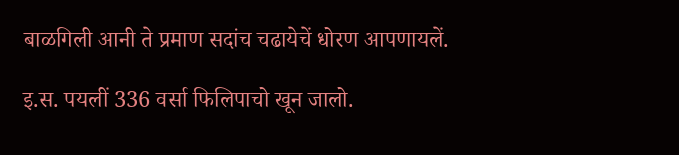बाळगिली आनी ते प्रमाण सदांच चढायेचें धोरण आपणायलें.

इ.स. पयलीं 336 वर्सा फिलिपाचो खून जालो.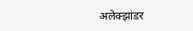अलेक्झांडर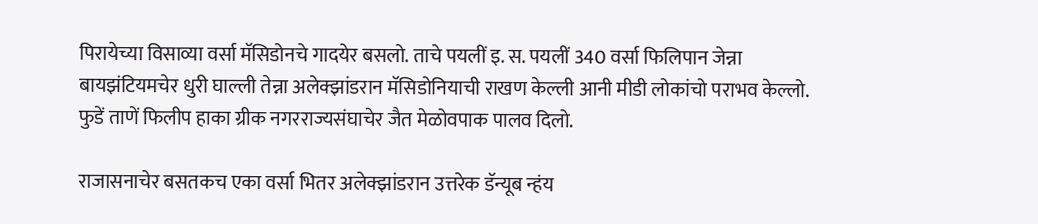पिरायेच्या विसाव्या वर्सा मॅसिडोनचे गादयेर बसलो. ताचे पयलीं इ. स. पयलीं 340 वर्सा फिलिपान जेन्ना बायझंटियमचेर धुरी घाल्ली तेन्ना अलेक्झांडरान मॅसिडोनियाची राखण केल्ली आनी मीडी लोकांचो पराभव केल्लो. फुडें ताणें फिलीप हाका ग्रीक नगरराज्यसंघाचेर जैत मेळोवपाक पालव दिलो.

राजासनाचेर बसतकच एका वर्सा भितर अलेक्झांडरान उत्तरेक डॅन्यूब न्हंय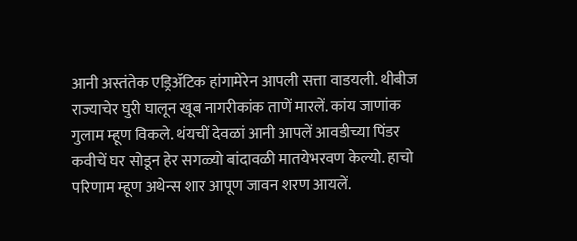आनी अस्तंतेक एड्रिॲटिक हांगामेरेन आपली सत्ता वाडयली. थीबीज राज्याचेर घुरी घालून खूब नागरीकांक ताणें मारलें. कांय जाणांक गुलाम म्हूण विकले. थंयचीं देवळां आनी आपलें आवडीच्या पिंडर कवीचें घर सोडून हेर सगळ्यो बांदावळी मातयेभरवण केल्यो. हाचो परिणाम म्हूण अथेन्स शार आपूण जावन शरण आयलें.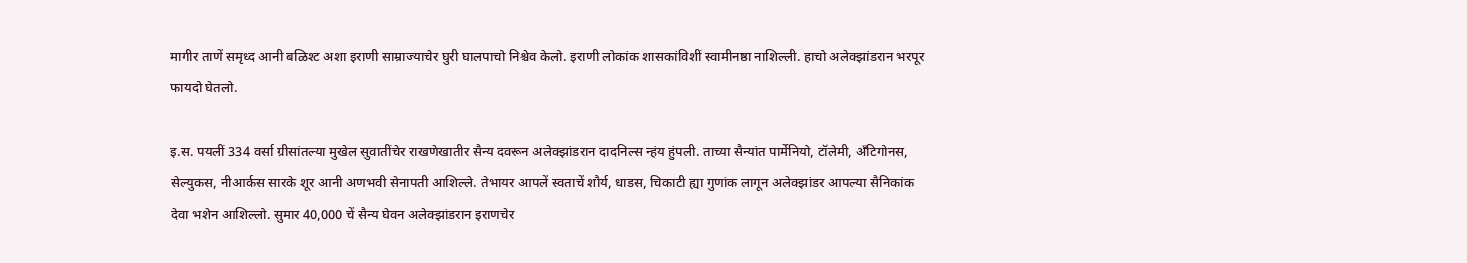मागीर ताणें समृध्द आनी बळिश्ट अशा इराणी साम्राज्याचेर घुरी घालपाचो निश्चेव केलो. इराणी लोकांक शासकांविशीं स्वामीनष्ठा नाशिल्ली. हाचो अलेक्झांडरान भरपूर फायदो घेतलो.

इ.स. पयलीं 334 वर्सा ग्रीसांतल्या मुखेल सुवातींचेर राखणेखातीर सैन्य दवरून अलेक्झांडरान दादनिल्स न्हंय हुंपली. ताच्या सैन्यांत पार्मेनियो, टॉलेमी, अँटिगोनस, सेल्युकस, नीआर्कस सारके शूर आनी अणभवी सेनापती आशिल्ले. तेभायर आपलें स्वताचें शौर्य, धाडस, चिकाटी ह्या गुणांक लागून अलेक्झांडर आपल्या सैनिकांक देवा भशेन आशिल्लो. सुमार 40,000 चें सैन्य घेवन अलेक्झांडरान इराणचेर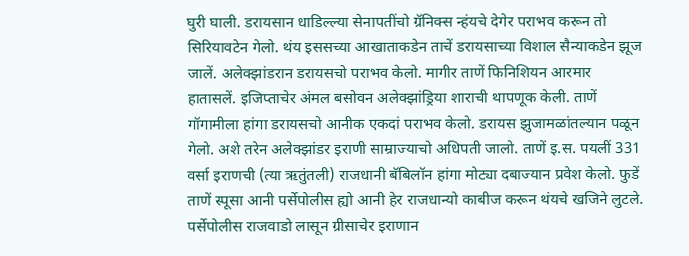घुरी घाली. डरायसान धाडिल्ल्या सेनापतींचो ग्रॅनिक्स न्हंयचे देगेर पराभव करून तो सिरियावटेन गेलो. थंय इससच्या आखाताकडेन ताचें डरायसाच्या विशाल सैन्याकडेन झूज जालें. अलेक्झांडरान डरायसचो पराभव केलो. मागीर ताणें फिनिशियन आरमार हातासलें. इजिप्ताचेर अंमल बसोवन अलेक्झांड्रिया शाराची थापणूक केली. ताणें गॉगामीला हांगा डरायसचो आनीक एकदां पराभव केलो. डरायस झुजामळांतल्यान पळून गेलो. अशे तरेन अलेक्झांडर इराणी साम्राज्याचो अधिपती जालो. ताणें इ.स. पयलीं 331 वर्सा इराणची (त्या ऋतुंतली) राजधानी बॅबिलॉन हांगा मोट्या दबाज्यान प्रवेश केलो. फुडें ताणें स्पूसा आनी पर्सेपोलीस ह्यो आनी हेर राजधान्यो काबीज करून थंयचे खजिने लुटले. पर्सेपोलीस राजवाडो लासून ग्रीसाचेर इराणान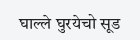घाल्ले घुरयेचो सूड